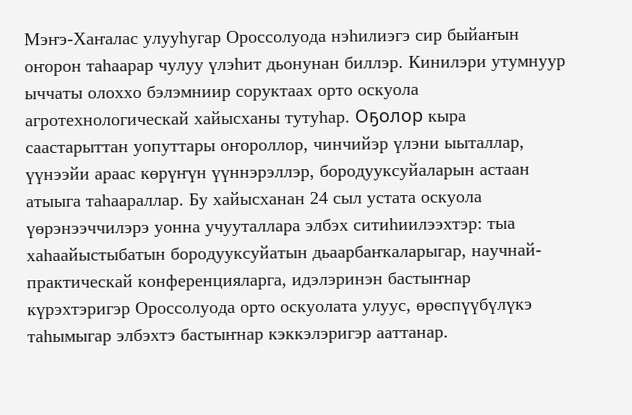Мэҥэ-Хаҥалас улууһугар Ороссолуода нэһилиэгэ сир быйаҥын оҥорон таһаарар чулуу үлэһит дьонунан биллэр. Кинилэри утумнуур ыччаты олоххо бэлэмниир соруктаах орто оскуола агротехнологическай хайысханы тутуһар. Оҕолор кыра саастарыттан уопуттары оҥороллор, чинчийэр үлэни ыыталлар, үүнээйи араас көрүҥүн үүннэрэллэр, бородууксуйаларын астаан атыыга таһаараллар. Бу хайысханан 24 сыл устата оскуола үөрэнээччилэрэ уонна учууталлара элбэх ситиһиилээхтэр: тыа хаһаайыстыбатын бородууксуйатын дьаарбаҥкаларыгар, научнай-практическай конференцияларга, идэлэринэн бастыҥнар күрэхтэригэр Ороссолуода орто оскуолата улуус, өрөспүүбүлүкэ таһымыгар элбэхтэ бастыҥнар кэккэлэригэр ааттанар.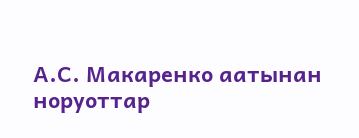А.С. Макаренко аатынан норуоттар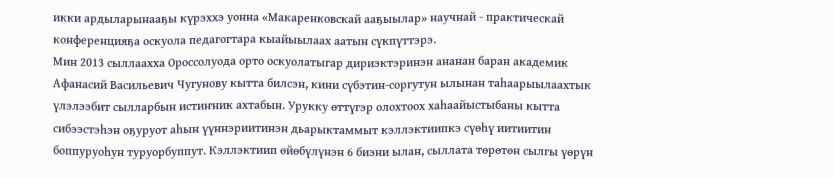икки ардыларынааҕы күрэххэ уонна «Макаренковскай ааҕыылар» научнай - практическай конференцияҕа оскуола педагогтара кыайыылаах аатын сүкпүттэрэ.
Мин 2013 сыллаахха Ороссолуода орто оскуолатыгар дириэктэринэн ананан баран академик Афанасий Васильевич Чугунову кытта билсэн, кини сүбэтин-соргутун ылынан таһаарыылаахтык үлэлээбит сылларбын истиҥник ахтабын. Урукку өттүгэр олохтоох хаһаайыстыбаны кытта сибээстэһэн оҕуруот аһын үүннэриитинэн дьарыктаммыт кэллэктиипкэ сүөһү иитиитин боппуруоһун туруорбуппут. Кэллэктиип өйөбүлүнэн 6 биэни ылан, сыллата төрөтөн сылгы үөрүн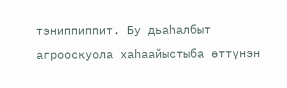тэниппиппит. Бу дьаһалбыт агрооскуола хаһаайыстыба өттүнэн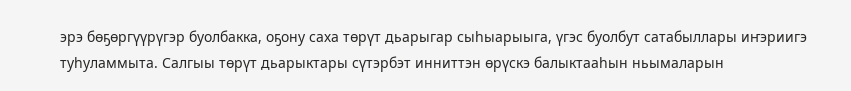эрэ бөҕөргүүрүгэр буолбакка, оҕону саха төрүт дьарыгар сыһыарыыга, үгэс буолбут сатабыллары иҥэриигэ туһуламмыта. Салгыы төрүт дьарыктары сүтэрбэт инниттэн өрүскэ балыктааһын ньымаларын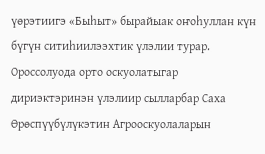үөрэтиигэ «Быһыт» бырайыак оҥоһуллан күн бүгүн ситиһиилээхтик үлэлии турар.
Ороссолуода орто оскуолатыгар дириэктэринэн үлэлиир сылларбар Саха Өрөспүүбүлүкэтин Агрооскуолаларын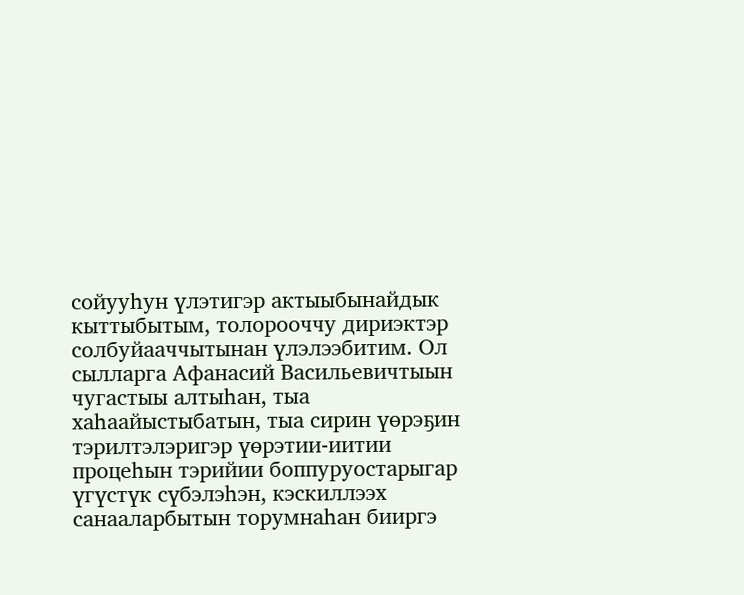сойууһун үлэтигэр актыыбынайдык кыттыбытым, толорооччу дириэктэр солбуйааччытынан үлэлээбитим. Ол сылларга Афанасий Васильевичтыын чугастыы алтыһан, тыа хаһаайыстыбатын, тыа сирин үөрэҕин тэрилтэлэригэр үөрэтии-иитии процеһын тэрийии боппуруостарыгар үгүстүк сүбэлэһэн, кэскиллээх санааларбытын торумнаһан бииргэ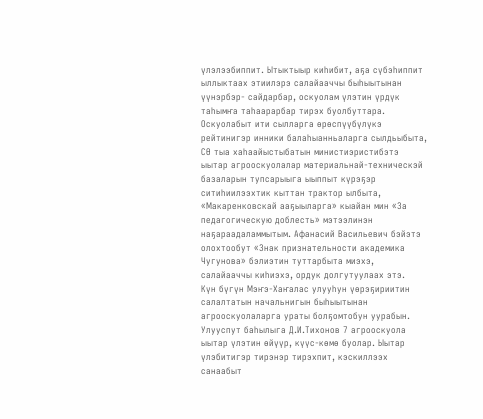үлэлээбиппит. Ытыктыыр киһибит, аҕа сүбэһиппит ыллыктаах этиилэрэ салайааччы быһыытынан үүнэрбэр- сайдарбар, оскуолам үлэтин үрдүк таһымҥа таһаарарбар тирэх буолбуттара. Оскуолабыт ити сылларга өрөспүүбүлүкэ рейтинигэр инники балаһыанньаларга сылдьыбыта, СӨ тыа хаһаайыстыбатын министиэристибэтэ ыытар агрооскуолалар материальнай-техническэй базаларын тупсарыыга ыыппыт күрэҕэр ситиһиилээхтик кыттан трактор ылбыта, «Макаренковскай ааҕыыларга» кыайан мин «За педагогическую доблесть» мэтээлинэн наҕараадаламмытым. Афанасий Васильевич бэйэтэ олохтообут «Знак признательности академика Чугунова» бэлиэтин туттарбыта миэхэ, салайааччы киһиэхэ, ордук долгутуулаах этэ.
Күн бүгүн Мэҥэ-Хаҥалас улууһун үөрэҕириитин салалтатын начальнигын быһыытынан агрооскуолаларга ураты болҕомтобун уурабын. Улууспут баһылыга Д.И.Тихонов 7 агрооскуола ыытар үлэтин өйүүр, күүс-көмө буолар. Ыытар үлэбитигэр тирэнэр тирэхпит, кэскиллээх санаабыт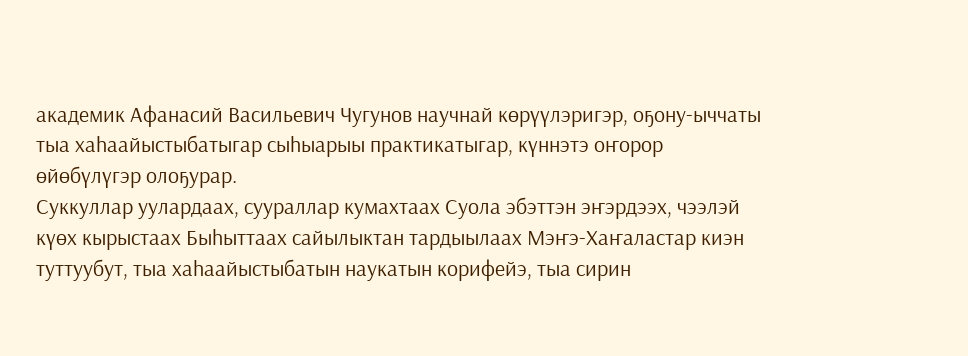академик Афанасий Васильевич Чугунов научнай көрүүлэригэр, оҕону-ыччаты тыа хаһаайыстыбатыгар сыһыарыы практикатыгар, күннэтэ оҥорор өйөбүлүгэр олоҕурар.
Суккуллар уулардаах, суураллар кумахтаах Суола эбэттэн эҥэрдээх, чээлэй күөх кырыстаах Быһыттаах сайылыктан тардыылаах Мэҥэ-Хаҥаластар киэн туттуубут, тыа хаһаайыстыбатын наукатын корифейэ, тыа сирин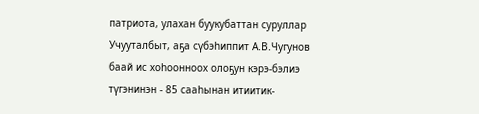патриота, улахан буукубаттан суруллар Учууталбыт, аҕа сүбэһиппит А.В.Чугунов баай ис хоһоонноох олоҕун кэрэ-бэлиэ түгэнинэн - 85 сааһынан итиитик-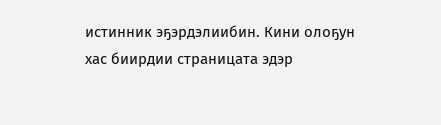истинник эҕэрдэлиибин. Кини олоҕун хас биирдии страницата эдэр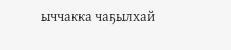ыччакка чаҕылхай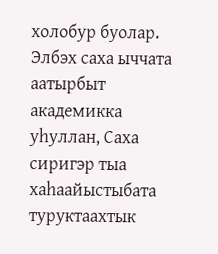холобур буолар. Элбэх саха ыччата аатырбыт академикка уһуллан, Саха сиригэр тыа хаһаайыстыбата туруктаахтык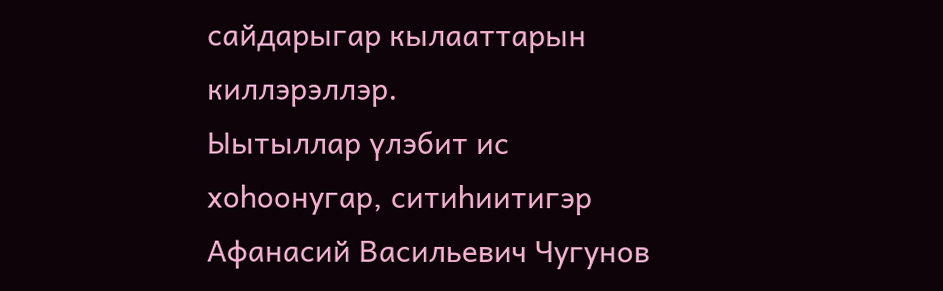сайдарыгар кылааттарын киллэрэллэр.
Ыытыллар үлэбит ис хоһоонугар, ситиһиитигэр Афанасий Васильевич Чугунов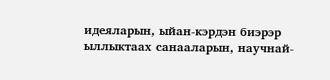идеяларын, ыйан-кэрдэн биэрэр ыллыктаах санааларын, научнай-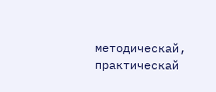методическай, практическай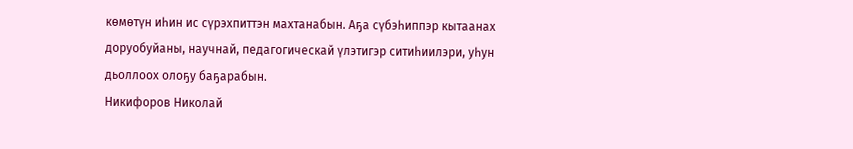көмөтүн иһин ис сүрэхпиттэн махтанабын. Аҕа сүбэһиппэр кытаанах доруобуйаны, научнай, педагогическай үлэтигэр ситиһиилэри, уһун дьоллоох олоҕу баҕарабын.
Никифоров Николай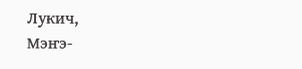Лукич,
Мэҥэ-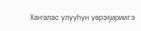Хаҥалас улууһун үөрэҕириигэ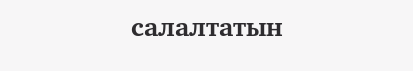салалтатын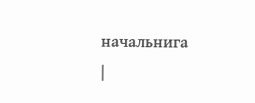начальнига
|